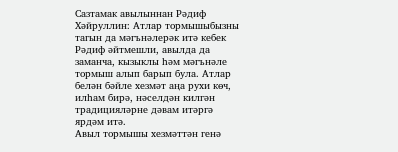Сазтамак авылыннан Рәдиф Хәйруллин: Атлар тормышыбызны тагын да мәгънәлерәк итә кебек
Рәдиф әйтмешли, авылда да заманча, кызыклы һәм мәгънәле тормыш алып барып була. Атлар белән бәйле хезмәт аңа рухи көч, илһам бирә, нәселдән килгән традицияләрне дәвам итәргә ярдәм итә.
Авыл тормышы хезмәттән генә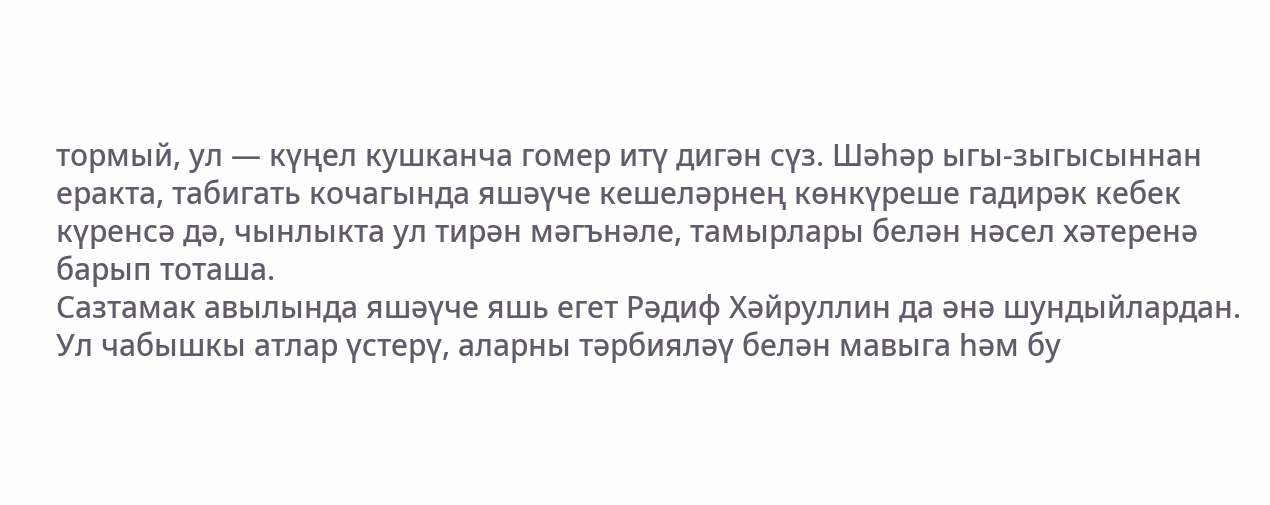тормый, ул — күңел кушканча гомер итү дигән сүз. Шәһәр ыгы-зыгысыннан еракта, табигать кочагында яшәүче кешеләрнең көнкүреше гадирәк кебек күренсә дә, чынлыкта ул тирән мәгънәле, тамырлары белән нәсел хәтеренә барып тоташа.
Сазтамак авылында яшәүче яшь егет Рәдиф Хәйруллин да әнә шундыйлардан. Ул чабышкы атлар үстерү, аларны тәрбияләү белән мавыга һәм бу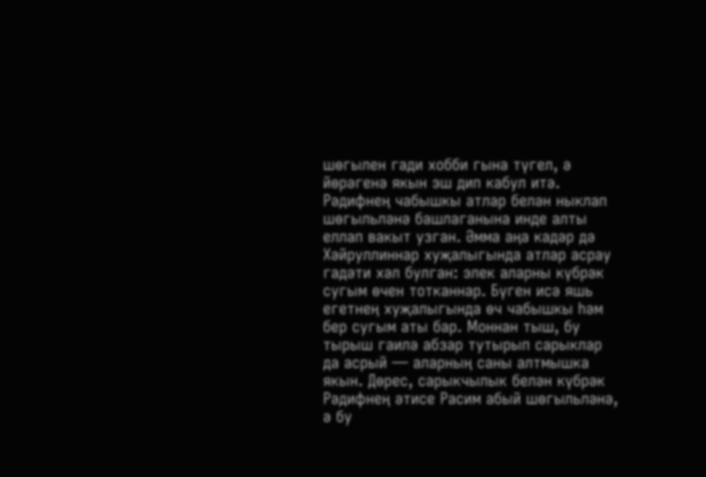шөгылен гади хобби гына түгел, ә йөрәгенә якын эш дип кабул итә.
Рәдифнең чабышкы атлар белән ныклап шөгыльләнә башлаганына инде алты еллап вакыт узган. Әмма аңа кадәр дә Хәйруллиннар хуҗалыгында атлар асрау гадәти хәл булган: элек аларны күбрәк сугым өчен тотканнар. Бүген исә яшь егетнең хуҗалыгында өч чабышкы һәм бер сугым аты бар. Моннан тыш, бу тырыш гаилә абзар тутырып сарыклар да асрый — аларның саны алтмышка якын. Дөрес, сарыкчылык белән күбрәк Рәдифнең әтисе Расим абый шөгыльләнә, ә бу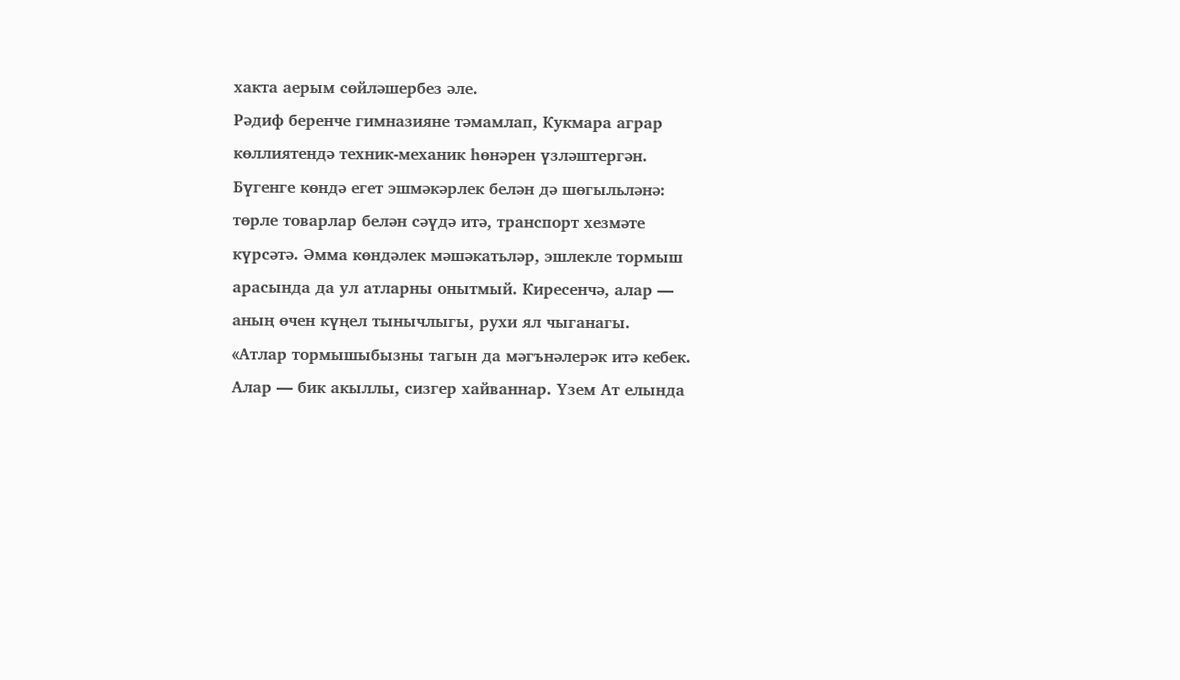хакта аерым сөйләшербез әле.
Рәдиф беренче гимназияне тәмамлап, Кукмара аграр көллиятендә техник-механик һөнәрен үзләштергән. Бүгенге көндә егет эшмәкәрлек белән дә шөгыльләнә: төрле товарлар белән сәүдә итә, транспорт хезмәте күрсәтә. Әмма көндәлек мәшәкатьләр, эшлекле тормыш арасында да ул атларны онытмый. Киресенчә, алар — аның өчен күңел тынычлыгы, рухи ял чыганагы.
«Атлар тормышыбызны тагын да мәгънәлерәк итә кебек. Алар — бик акыллы, сизгер хайваннар. Үзем Ат елында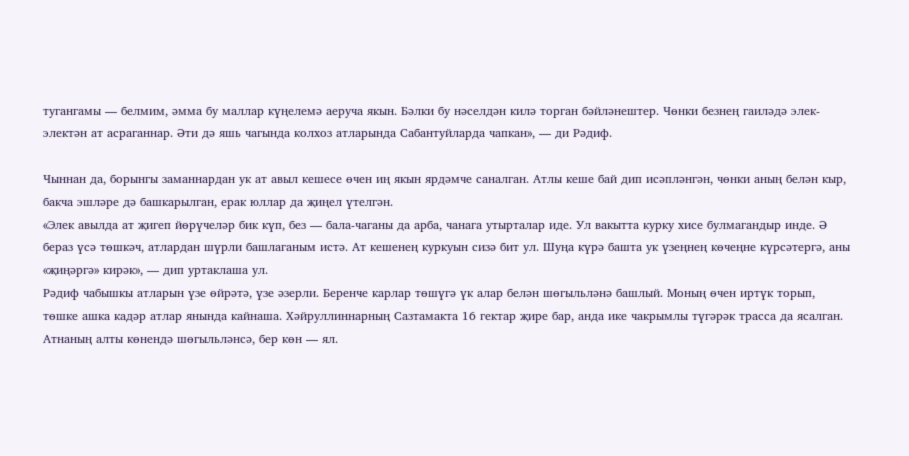тугангамы — белмим, әмма бу маллар күңелемә аеруча якын. Бәлки бу нәселдән килә торган бәйләнештер. Чөнки безнең гаиләдә элек-электән ат асраганнар. Әти дә яшь чагында колхоз атларында Сабантуйларда чапкан», — ди Рәдиф.

Чыннан да, борынгы заманнардан ук ат авыл кешесе өчен иң якын ярдәмче саналган. Атлы кеше бай дип исәпләнгән, чөнки аның белән кыр, бакча эшләре дә башкарылган, ерак юллар да җиңел үтелгән.
«Элек авылда ат җигеп йөрүчеләр бик күп, без — бала-чаганы да арба, чанага утырталар иде. Ул вакытта курку хисе булмагандыр инде. Ә бераз үсә төшкәч, атлардан шүрли башлаганым истә. Ат кешенең куркуын сизә бит ул. Шуңа күрә башта ук үзеңнең көчеңне күрсәтергә, аны «җиңәргә» кирәк», — дип уртаклаша ул.
Рәдиф чабышкы атларын үзе өйрәтә, үзе әзерли. Беренче карлар төшүгә үк алар белән шөгыльләнә башлый. Моның өчен иртүк торып, төшке ашка кадәр атлар янында кайнаша. Хәйруллиннарның Сазтамакта 16 гектар җире бар, анда ике чакрымлы түгәрәк трасса да ясалган. Атнаның алты көнендә шөгыльләнсә, бер көн — ял.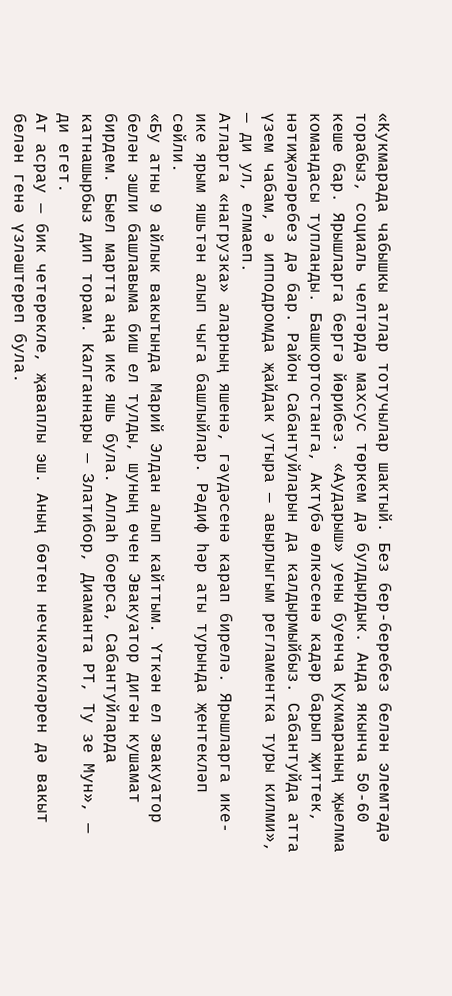«Кукмарада чабышкы атлар тотучылар шактый. Без бер-беребез белән элемтәдә торабыз, социаль челтәрдә махсус төркем дә булдырдык. Анда якынча 50-60 кеше бар. Ярышларга бергә йөрибез. «Аударыш» уены буенча Кукмараның җыелма командасы тупланды. Башкортостанга, Актүбә өлкәсенә кадәр барып җиттек, нәтиҗәләребез дә бар. Район Сабантуйларын да калдырмыйбыз. Сабантуйда атта үзем чабам, ә ипподромда җайдак утыра — авырлыгым регламентка туры килми», — ди ул, елмаеп.
Атларга «нагрузка» аларның яшенә, гәүдәсенә карап бирелә. Ярышларга ике-ике ярым яшьтән алып чыга башлыйлар. Рәдиф һәр аты турында җентекләп сөйли.
«Бу атны 9 айлык вакытында Марий Элдан алып кайттым. Үткән ел эвакуатор белән эшли башлавыма биш ел тулды, шуның өчен Эвакуатор дигән кушамат бирдем. Быел мартта аңа ике яшь була. Аллаһ боерса, Сабантуйларда катнашырбыз дип торам. Калганнары — Златибор, Диаманта РТ, Ту зе Мун», — ди егет.
Ат асрау — бик четерекле, җаваплы эш. Аның бөтен нечкәлекләрен дә вакыт белән генә үзләштереп була.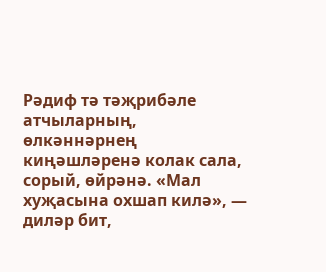Рәдиф тә тәҗрибәле атчыларның, өлкәннәрнең киңәшләренә колак сала, сорый, өйрәнә. «Мал хуҗасына охшап килә», — диләр бит,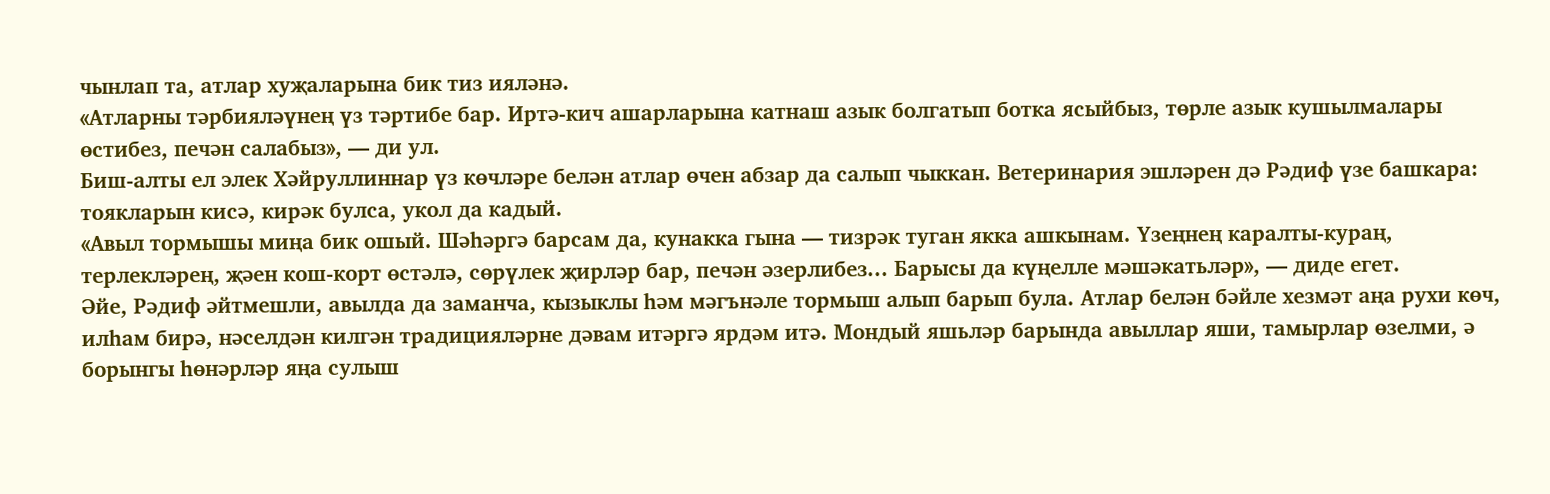чынлап та, атлар хуҗаларына бик тиз ияләнә.
«Атларны тәрбияләүнең үз тәртибе бар. Иртә-кич ашарларына катнаш азык болгатып ботка ясыйбыз, төрле азык кушылмалары өстибез, печән салабыз», — ди ул.
Биш-алты ел элек Хәйруллиннар үз көчләре белән атлар өчен абзар да салып чыккан. Ветеринария эшләрен дә Рәдиф үзе башкара: тоякларын кисә, кирәк булса, укол да кадый.
«Авыл тормышы миңа бик ошый. Шәһәргә барсам да, кунакка гына — тизрәк туган якка ашкынам. Үзеңнең каралты-кураң, терлекләрең, җәен кош-корт өстәлә, сөрүлек җирләр бар, печән әзерлибез... Барысы да күңелле мәшәкатьләр», — диде егет.
Әйе, Рәдиф әйтмешли, авылда да заманча, кызыклы һәм мәгънәле тормыш алып барып була. Атлар белән бәйле хезмәт аңа рухи көч, илһам бирә, нәселдән килгән традицияләрне дәвам итәргә ярдәм итә. Мондый яшьләр барында авыллар яши, тамырлар өзелми, ә борынгы һөнәрләр яңа сулыш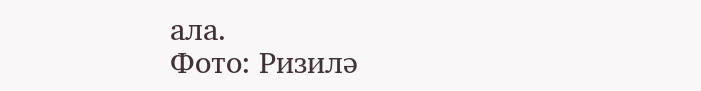ала.
Фото: Ризилә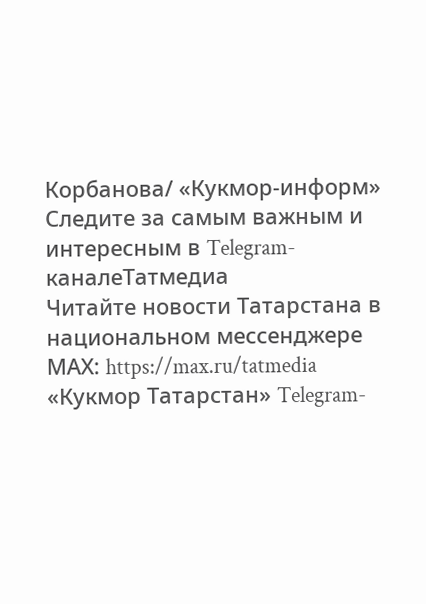Корбанова/ «Кукмор-информ»
Следите за самым важным и интересным в Telegram-каналеТатмедиа
Читайте новости Татарстана в национальном мессенджере MАХ: https://max.ru/tatmedia
«Кукмор Татарстан» Telegram-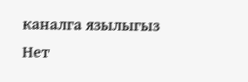каналга язылыгыз
Нет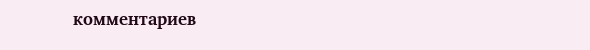комментариев